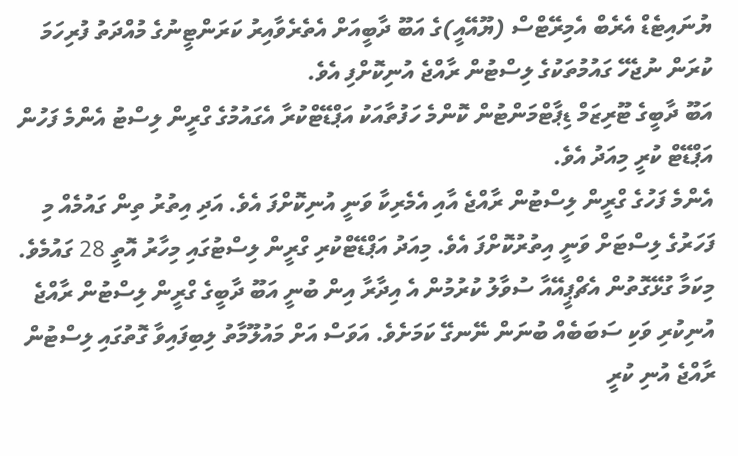ޔުނައިޓެޑް އެރެބް އެމިރޭޓްސް (ޔޫއޭއީ)ގެ އަބޫ ދާބީއަށް އެތެރެވާއިރު ކަރަންޓީނުގެ މުއްދަތު ފުރިހަމަ ކުރަން ނުޖެހޭ ގައުމުތަކުގެ ލިސްޓުން ރާއްޖެ އުނިކޮށްފި އެވެ.
އަބޫ ދާބީގެ ޓޫރިޒަމް ޑިޕާޓްމަންޓުން ކޮންމެ ހަފުތާއަކު އަޕްޑޭޓްކުރާ އެގައުމުގެ ގްރީން ލިސްޓު އެންމެ ފަހުން އަޕްޑޭޓް ކުރީ މިއަދު އެވެ.
އެންމެ ފަހުގެ ގްރީން ލިސްޓުން ރާއްޖެ އާއި އެމެރިކާ ވަނީ އުނިކޮށްފަ އެވެ. އަދި އިތުރު ތިން ގައުމެއް މި ފަހަރުގެ ލިސްޓަށް ވަނީ އިތުރުކޮށްފަ އެވެ. މިއަދު އަޕްޑޭޓްކުރި ގްރީން ލިސްޓުގައި މިހާރު އޮތީ 28 ގައުމެވެ.
މިކަމާ ގުޅޭގޮތުން އެޗްޕީއޭއާ ސުވާލު ކުރުމުން އެ އިދާރާ އިން ބުނީ އަބޫ ދާބީގެ ގްރީން ލިސްޓުން ރާއްޖެ އުނިކުރި ވަކި ސަބަބެއް ބުނަން ނޭނގޭ ކަމަށެވެ. އަވަސް އަށް މައުލޫމާތު ލިބިފައިވާ ގޮތުގައި ލިސްޓުން ރާއްޖެ އުނި ކުރީ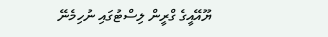ޔޫއޭއީގެ ގްރީން ލިސްޓުގައި ނުހިމެނޭ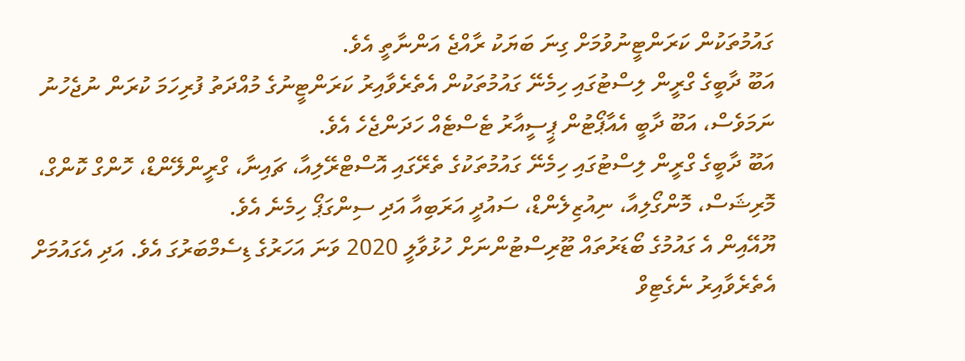ގައުމުތަކުން ކަރަންޓީނުވުމަށް ގިނަ ބަޔަކު ރާއްޖެ އަންނާތީ އެވެ.
އަބޫ ދާބީގެ ގްރީން ލިސްޓުގައި ހިމެނޭ ގައުމުތަކުން އެތެރެވާއިރު ކަރަންޓީނުގެ މުއްދަތު ފުރިހަމަ ކުރަން ނުޖެހުނު ނަމަވެސް، އަބޫ ދާބީ އެއާޕޯޓުން ޕީސީއާރު ޓެސްޓެއް ހަދަންޖެހެ އެވެ.
އަބޫ ދާބީގެ ގްރީން ލިސްޓުގައި ހިމެނޭ ގައުމުތަކުގެ ތެރޭގައި އޮސްޓްރޭލިއާ، ޗައިނާ، ގްރީންލޭންޑް، ހޮންގް ކޮންގް، މޮރިޝަސް، މޮންގޯލިއާ، ނިއުޒިލެންޑް، ސައުދީ އަރަބިއާ އަދި ސިންގަޕޯ ހިމެނެ އެވެ.
ޔޫއޭއިން އެ ގައުމުގެ ބޯޑަރުތައް ޓޫރިސްޓުންނަށް ހުޅުވާލީ 2020 ވަނަ އަހަރުގެ ޑިސެމްބަރުގަ އެވެ. އަދި އެގައުމަށް އެތެރެވާއިރު ނެގެޓިވް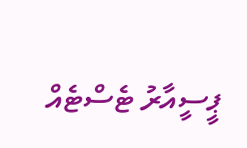ޕީސީއާރު ޓެސްޓެއް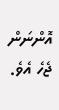އޮންނަން ޖެހެ އެވެ.